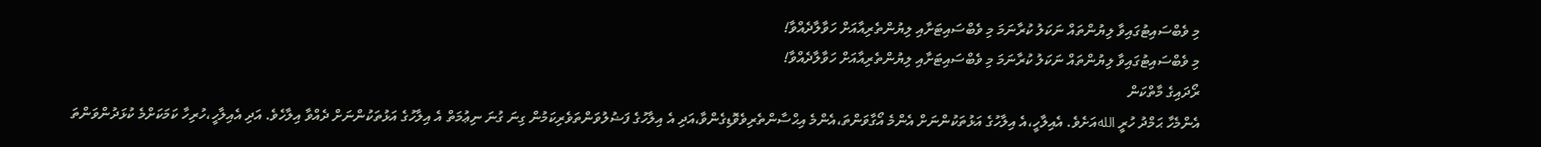މި ވެބްސައިޓުގައިވާ ލިޔުންތައް ނަކަލު ކުރާނަމަ މި ވެބްސައިޓަށާއި ލިޔުންތެރިއާއަށް ހަވާލާދެއްވާ!
މި ވެބްސައިޓުގައިވާ ލިޔުންތައް ނަކަލު ކުރާނަމަ މި ވެބްސައިޓަށާއި ލިޔުންތެރިއާއަށް ހަވާލާދެއްވާ!
ރޯދައިގެ މާތްކަން
އެންމެހާ ޙަމްދު ހުރީ اللهއަށެވެ. އެއިލާހީ،އެ އިލާހުގެ އަޅުތަކުންނަށް އެންމެ އޯގާވަންތަ،އެންމެ އިޙްސާންތެރިވެވޮޑިގެންވާ،އަދި އެ އިލާހުގެ ފަޟުލުވަންތަވެރިކަމުން ގިނަ ގުނަ ނިޢުމަތް އެ އިލާހުގެ އަޅުތަކުންނަށް ދެއްވާ އިލާހެވެ. އަދި އެއިލާހީ،ހުރިހާ ކަމަކަށްމެ ކުޅަދުންވަންތަ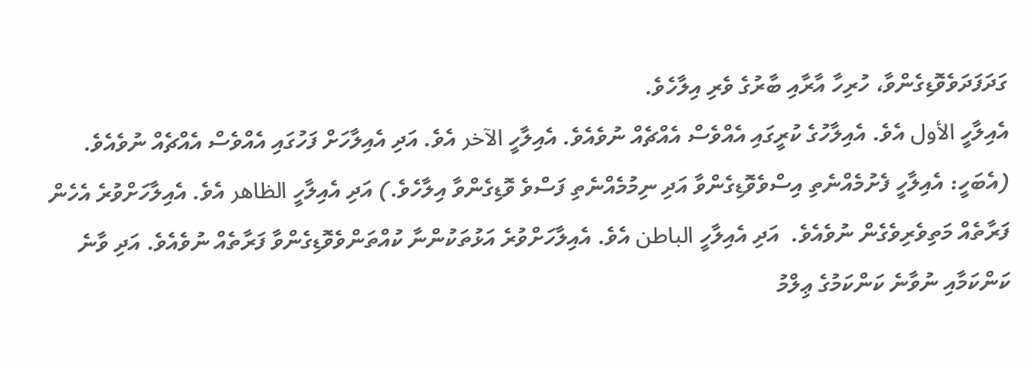ގަދަފަދަވެވޮޑިގެންވާ، ހުރިހާ އާރާއި ބާރުގެ ވެރި އިލާހެވެ.
އެއިލާހީ الأول އެވެ. އެއިލާހުގެ ކުރީގައި އެއްވެސް އެއްޗެއް ނުވެއެވެ. އެއިލާހީ الآخر އެވެ. އަދި އެއިލާހަށް ފަހުގައި އެއްވެސް އެއްޗެއް ނުވެއެވެ. (އެބަހީ: އެއިލާހީ ފެށުމެއްނެތި އިސްވެވޮޑިގެންވާ އަދި ނިމުމެއްނެތި ފަސްވެ ވޮޑިގެންވާ އިލާހެވެ.) އަދި އެއިލާހީ الظاهر އެވެ. އެއިލާހަށްވުރެ އެހެން ފަރާތެއް މަތިވެރިވެގެން ނުވެއެވެ.  އަދި އެއިލާހީ الباطن އެވެ. އެއިލާހަށްވުރެ އަޅުތަކުންނާ ކުއްތަންވެވޮޑިގެންވާ ފަރާތެއް ނުވެއެވެ. އަދި ވާނެ ކަންކަމާއި ނުވާނެ ކަންކަމުގެ ޢިލްމު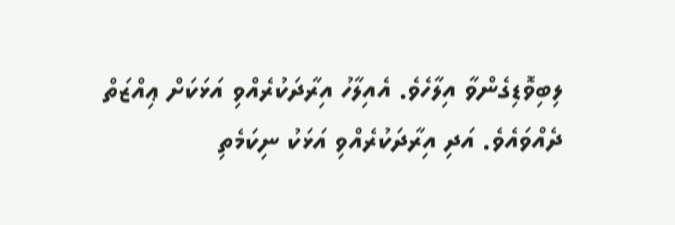ލިބިވޮޑިގެންވާ އިލާހެވެ. އެއިލާހު އިރާދަކުރެއްވި އަޅަކަށް ޢިއްޒަތް ދެއްވައެވެ. އަދި އިރާދަކުރެއްވި އަޅަކު ނިކަމެތި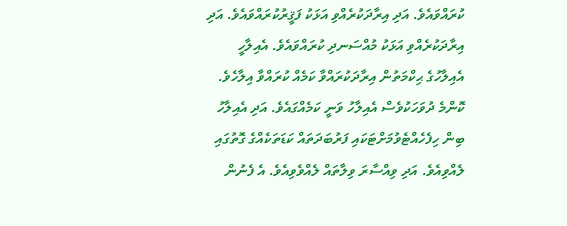ކުރައްވައެވެ. އަދި އިރާދަކުރެއްވި އަޅަކު ފަޤީރުކުރައްވައެވެ. އަދި އިރާދަކުރެއްވި އަޅަކު މުއްސަނދި ކުރައްވައެވެ. އެއިލާހީ އެއިލާހުގެ ޙިކްމަތުން އިރާދަކުރައްވާ ކަމެއް ކުރައްވާ އިލާހެވެ. ކޮންމެ ދުވަހަކުވެސް އެއިލާހު ވަނީ ކަމެއްގައެވެ. އަދި އެއިލާހު ބިން ހިފެހެއްޓެވުމަށްޓަކައި ފަރުބަދަތައް ކަޑަތަކެއްގެ ގޮތުގައި ލެއްވިއެވެ. އަދި ވިއްސާރަ ވިލާތައް ލެއްވެވިއެވެ. އެ ފެނުން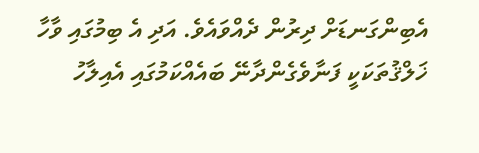އެބިންގަނޑަށް ދިރުން ދެއްވައެވެ. އަދި އެ ބިމުގައި ވާހާ ޚަލްޤުތަކަކީ ފަނާވެގެންދާނޭ ބައެއްކަމުގައި އެއިލާހު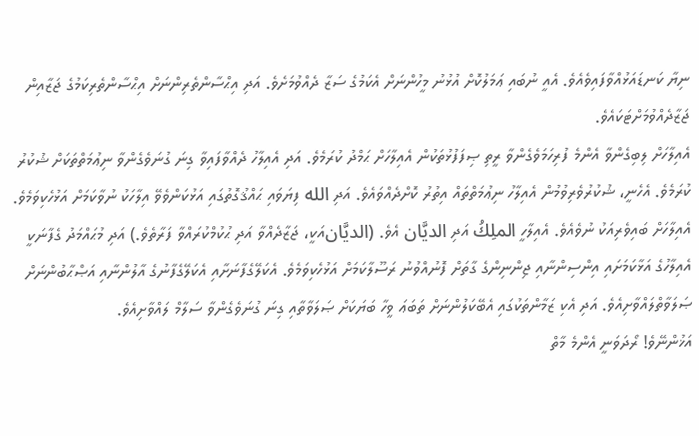ނިޔާ ކަނޑައަޅުއްވާފައިވެއެވެ. އެއީ ނުބައި ޢަމަލުކޮށް އުޅުނު މީހުންނަށް އެކަމުގެ ސަޒާ ދެއްވުމަށެވެ. އަދި އިޙްސާންތެރިންނަށް އިޙްސާންތެރިކަމުގެ ޖަޒާއިން ޖަޒާދެއްވުމަށްޓަކައެވެ.
އެއިލާހަށް ލިބިގެންވާ އެންމެ ފުރިހަމަވެގެންވާ ރީތި ޞިފަފުޅުތަކުން އެއިލާހަށް ޙަމްދު ކުރަމެވެ. އަދި އެއިލާހު ދެއްވާފައިވާ ގިނަ ގުނަވެގެންވާ ނިޢުމަތްތަކަށް ޝުކުރު ކުރަމެވެ. އެހެނީ، ޝުކުރުވެރިވުމުން އެއިލާހު ނިޢުމަތްތައް އިތުރު ކޮށްދެއްވައެވެ. އަދި الله ފިޔަވައި ޙައްޤުގޮތުގައި އަޅުކަންވެވޭ އިލާހަކު ނުވާކަމަށް އަޅުހެކިވަމެވެ. އެއިލާހަށް ބައިވެރިއަކު ނުވެއެވެ. އެއިލާހީ الملِكُ އަދި الديَّان އެވެ. (الديَّانއަކީ، ޖަޒާދެއްވާ އަދި ޙުކުމްކުރައްވާ ފަރާތެވެ.) އަދި މުޙައްމަދު ގެފާނަކީ އެއިލާހުގެ އަޅާކަމަށައި އިންސިންނާއި ޖިންނިންގެ ގާތަށް ފޮނުއްވުނު ރަސޫލާކަމަށް އަޅުހެކިވަމެވެ. އެކަލޭގެފާނަށާއި އެކަލޭގެފާނުގެ އާލުންނާއި އަޞްޙާބުންނަށް ޞަލަވާތްލައްވާށިއެވެ. އަދި އެކި ޒަމާންތަކުގައި އެބޭކަލުންނަށް ތަބަޢަ ވީހާ ބަޔަކަށް ޞަލަވާތާއި ގިނަ ގުނަވެގެންވާ ސަލާމް ލައްވާށިއެވެ.
އަޚުންނޭވެ! ރޯދަވަނީ އެންމެ މާތް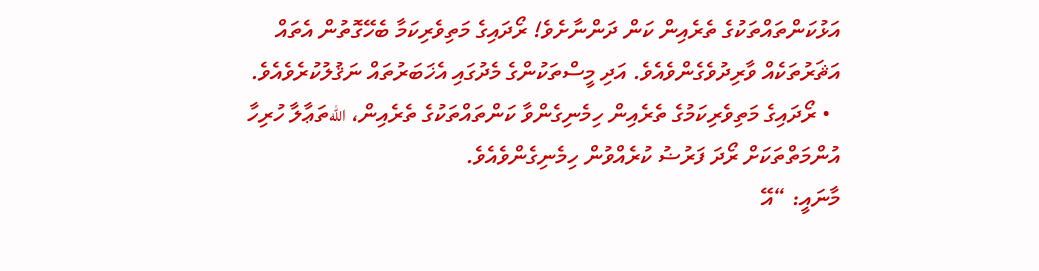އަޅުކަންތައްތަކުގެ ތެރެއިން ކަން ދަންނާށެވެ! ރޯދައިގެ މަތިވެރިކަމާ ބެހޭގޮތުން އެތައް އަޘަރުތަކެއް ވާރިދުވެގެންވެއެވެ. އަދި މީސްތަކުންގެ މެދުގައި އެޚަބަރުތައް ނަޤުލުކުރެވެއެވެ.
  • ރޯދައިގެ މަތިވެރިކަމުގެ ތެރެއިން ހިމެނިގެންވާ ކަންތައްތަކުގެ ތެރެއިން، اللهތަޢާލާ ހުރިހާ އުންމަތްތަކަށް ރޯދަ ފަރުޟު ކުރެއްވުން ހިމެނިގެންވެއެވެ.
މާނައީ: “އޭ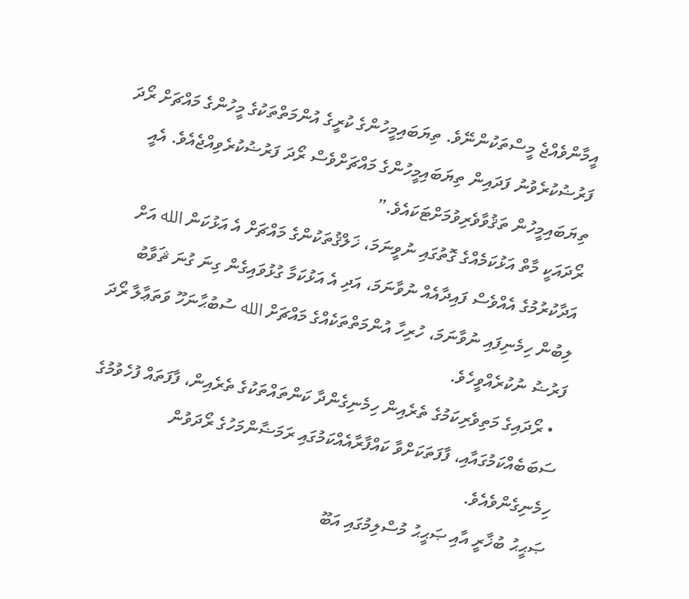އީމާންވެއްޖެ މީސްތަކުންނޭވެ. ތިޔަބައިމީހުންގެ ކުރީގެ އުންމަތްތަކުގެ މީހުންގެ މައްޗަށް ރޯދަ ފަރުޟުކުރެވުނު ފަދައިން ތިޔަބައިމީހުންގެ މައްޗަށްވެސް ރޯދަ ފަރުޟުކުރެވިއްޖެއެވެ. އެއީ ތިޔަބައިމީހުން ތަޤުވާވެރިވުމަށްޓަކައެވެ.”
ރޯދައަކީ މާތް އަޅުކަމެއްގެ ގޮތުގައި ނުވީނަމަ، ޚަލްޤުތަކުންގެ މައްޗަށް އެ އަޅުކަން الله އަށް އަދާކުރުމުގެ އެއްވެސް ފައިދާއެއް ނުވާނަމަ، އަދި އެ އަޅުކަމާ ގުޅުވައިގެން ގިނަ ގުނަ ޘަވާބު ލިބުން ހިމެނިފައި ނުވާނަމަ، ހުރިހާ އުންމަތްތަކެއްގެ މައްޗަށް الله ސުބުޙާނަހޫ ވަތަޢާލާ ރޯދަ ފަރުޟު ނުކުރެއްވީހެވެ.
  • ރޯދައިގެ މަތިވެރިކަމުގެ ތެރެއިން ހިމެނިގެންދާ ކަންތައްތަކުގެ ތެރެއިން، ފާފަތައް ފުހެވުމުގެ ސަބަބެއްކަމުގައާއި، ފާފަތަކަށްވާ ކައްފާރާއެއްކަމުގައި ރަމަޟާންމަހުގެ ރޯދަވުން ހިމެނިގެންވެއެވެ.
ޞަޙީޙު ބުޚާރީ އާއި ޞަޙީޙު މުސްލިމުގައި އަބޫ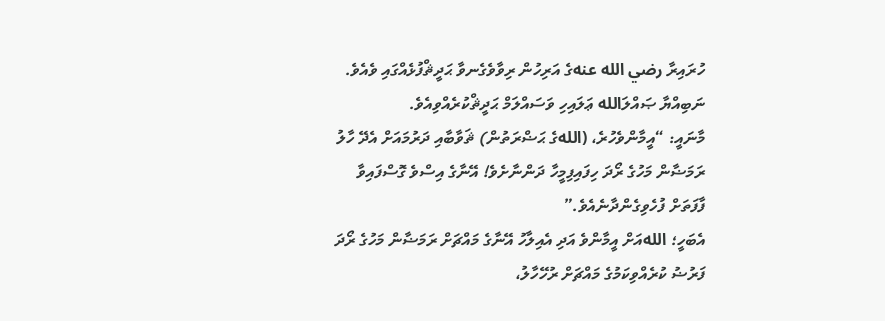ހުރައިރާ رضي الله عنهގެ އަރިހުން ރިވާވެގެނވާ ޙަދީޘްފުޅެއްގައި ވެއެވެ.  ނަބިއްޔާ ޞައްލަالله ޢަލައިހި ވަސައްލަމް ޙަދީޘްކުރެއްވިއެވެ.
މާނައީ: “އީމާންވެހުރެ، (اللهގެ ޙަޟްރަތުން) ޘަވާބާއި ދަރުމައަށް އެދޭ ހާލު ރަމަޟާން މަހުގެ ރޯދަ ހިފައިފިމީހާ ދަންނާށެވެ! އޭނާގެ އިސްވެ ގޮސްފައިވާ ފާފަތަށް ފުހެވިގެންދާނެއެވެ.”
އެބަހީ؛ اللهއަށް އީމާންވެ އަދި އެއިލާހު އޭނާގެ މައްޗަށް ރަމަޟާން މަހުގެ ރޯދަ ފަރުޟު ކުރެއްވިކަމުގެ މައްޗަށް ރުހޭހާލު،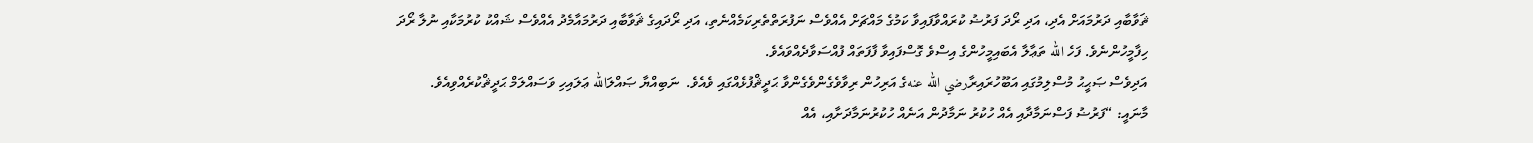ޘަވާބާއި ދަރުމައަށް އެދި، އަދި ރޯދަ ފަރުޟު ކުރައްވާފައިވާ ކަމުގެ މައްޗަށް އެއްވެސް ނަފުރަތްތެރިކަމެއްނެތި، އަދި ރޯދައިގެ ޘަވާބާއި ދަރުމައާމެދު އެއްވެސް ޝައްކު ކުރުމަކާއި ނުލާ ރޯދަ ހިފާމީހުންނެވެ. ފަހެ الله ތަޢާލާ އެބައިމީހުންގެ އިސްވެ ގޮސްފައިވާ ފާފަތައް ފުއްސަވާދެއްވައެވެ.
އަދިވެސް ޞަޙީޙު މުސްލިމުގައި އަބޫހުރައިރާرضي الله عنهގެ އަރިހުން ރިވާވެގެންވެގެންވާ ޙަދީޘްފުޅެއްގައި ވެއެވެ.  ނަބިއްޔާ ޞައްލަالله ޢަލައިހި ވަސައްލަމް ޙަދީޘްކުރެއްވިއެވެ.
މާނައީ: “ފަރުޟު ފަސްނަމާދާއި އެއް ހުކުރު ނަމާދުން އަނެއް ހުކުރުނަމާދަށާއި، އެއް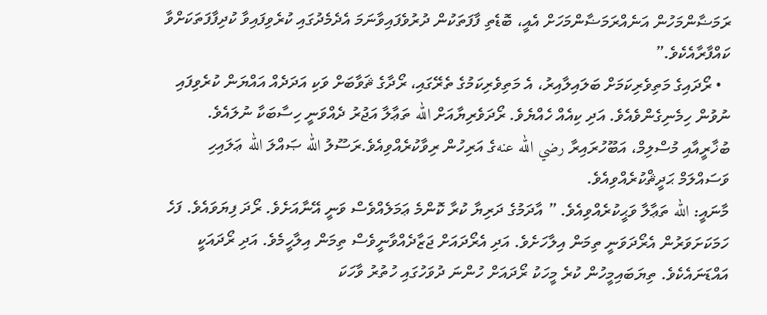ރަމަޟާންމަހުން އަނެއްރަމަޟާންމަހަށް އެއީ، ބޮޑެތި ފާފަތަކުން ދުރުވެފައިވާނަމަ އެދެމެދުގައި ކުރެވިފައިވާ ކުދިފާފަތަކަށްވާ ކައްފާރާއެކެވެ.”
  • ރޯދައިގެ މަތިވެރިކަމަށް ބަލައިލާއިރު، އެ މަތިވެރިކަމުގެ ތެރޭގައި، ރޯދާގެ ޘަވާބަށް ވަކި އަދަދެއް އައްޔަން ކުރެވިފައި ނުވުން ހިމެނިގެންވެއެވެ. އަދި ކިއެއް ހެއްޔެވެ. ރޯދަވެރިޔާއަށް الله ތަޢާލާ އަޖުރު ދެއްވަނީ ހިސާބަކާ ނުލައެވެ.
ބުޚާރީއާއި މުސްލިމް، އަބޫހުރައިރާ رضي الله عنهގެ އަރިހުން ރިވާކުރެއްވިއެވެ.ރަސޫލު الله ޞައްލަ الله ޢަލައިހި  ވަސައްލަމް ޙަދީޘްކުރެއްވިއެވެ.
މާނައީ: الله ތަޢާލާ ވަޙީކުރެއްވިއެވެ. ” އާދަމުގެ ދަރިޔާ ކުރާ ކޮންމެ ޢަމަލެއްވެސް ވަނީ އޭނާއަށެވެ. ރޯދަ ފިޔަވައެވެ. ފަހެ ހަމަކަށަވަރުން އެރޯދަވަނީ ތިމަން އިލާހަށެވެ. އަދި އެރޯދައަށް ޖަޒާދެއްވާނީވެސް ތިމަން އިލާހީމެވެ. އަދި ރޯދައަކީ އައްޑަނައެކެވެ. ތިޔަބައިމީހުން ކުރެ މީހަކު ރޯދައަށް ހުންނަ ދުވަހުގައި ހުތުރު ވާހަކަ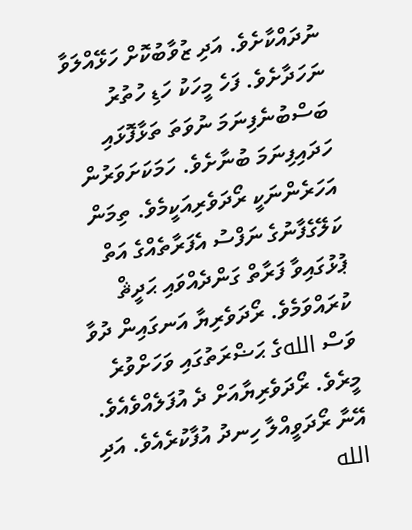ނުދައްކާށެވެ. އަދި ޒުވާބުކޮށް ހަޅޭއްލަވާ ނަހަދާށެވެ. ފަހެ މީހަކު ހަޑި ހުތުރު ބަސްބުނެފިނަމަ ނުވަތަ ތަޅާފޮޅައި ހަދައިފިނަމަ ބުނާށެވެ. ހަމަކަށަވަރުން އަހަރެންނަކީ ރޯދަވެރިއަކީމެވެ. ތިމަން ކަލޭގެފާނުގެ ނަފްސު އެފަރާތެއްގެ އަތް ޕުޅުގައިވާ ފަރާތް ގަންދެއްވައި ޙަދީޘް ކުރައްވަމެވެ. ރޯދަވެރިޔާ އަނގައިން ދުވާ ވަސް اللهގެ ޙަޟްރަތުގައި ވަހަށްވުރެ މީރެވެ. ރޯދަވެރިޔާއަށް ދެ އުފަލެއްވެއެވެ. އޭނާ ރޯދަވީއްލާ ހިނދު އުފާކުރެއެވެ. އަދި الله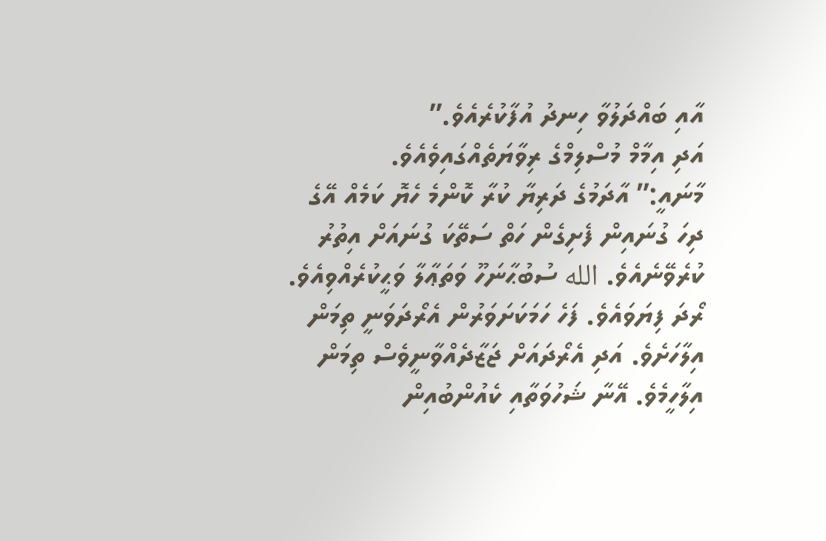އާއި ބައްދަލުވާ ހިނދު އުފާކުރެއެވެ.”
އަދި އިމާމް މުސްލިމްގެ ރިވާޔަތެއްގައިވެއެވެ.
މާނައީ:” އާދަމުގެ ދަރިޔާ ކުރާ ކޮންމެ ހެޔޮ ކަމެއް އޭގެ ދިހަ ގުނައިން ފެށިގެން ހަތް ސަތޭކަ ގުނައަށް އިތުރު ކުރެވޭނެއެވެ. الله ސުބުޙާނަހޫ ވަތަޢާލާ ވަޙީކުރެއްވިއެވެ. ރޯދަ ފިޔަވައެވެ. ފަހެ ހަމަކަށަވަރުން އެރޯދަވަނީ ތިމަން އިލާހަށެވެ. އަދި އެރޯދައަށް ޖަޒާދެއްވާނީވެސް ތިމަން އިލާހީމެވެ. އޭނާ ޝަހުވަތާއި ކެއުންބުއިން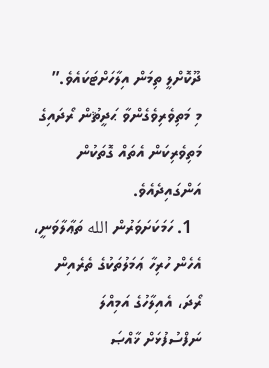ދޫކޮށްލީ ތިމަން އިލާހަށްޓަކައެވެ.”
މި މަތިވެރިވެގެންވާ ޙަދީޘުން ރޯދައިގެ މަތިވެރިކަން އެތައް ގޮތަކުން އަންގައިދެއެވެ.
  1. ހަމަކަށަވަރުން الله ތަޢާލާވަނީ، އެހެން ހުރިހާ ޢަމަލުތަކުގެ ތެރެއިން ރޯދަ، އެއިލާހުގެ އަމިއްލަ
ނަފްސުފުޅަށް ޚާއްޞަ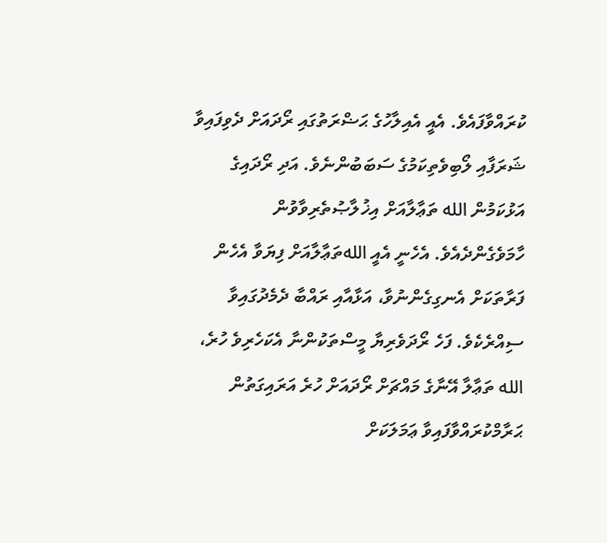ކުރައްވާފައެވެ. އެއީ އެއިލާހުގެ ޙަޟްރަތުގައި ރޯދައަށް ދެވިފައިވާ ޝަރަފާއި ލޯބިވެތިކަމުގެ ސަބަބުންނެވެ. އަދި ރޯދައިގެ އަޅުކަމުން الله ތަޢާލާއަށް އިޚުލާޞުތެރިވާވުން ހާމަވެގެންދެއެވެ. އެހެނީ އެއީ اللهތަޢާލާއަށް ފިޔަވާ އެހެން ފަރާތަކަށް އެނގިގެންނުވާ، އަޅާއާއި ރައްބާ ދެމެދުގައިވާ ސިއްރެކެވެ. ފަހެ ރޯދަވެރިޔާ މީސްތަކުންނާ އެކަހެރިވެ ހުރެ، الله ތަޢާލާ އޭނާގެ މައްޗަށް ރޯދައަށް ހުރެ އަރައިގަތުން ޙަރާމްކުރައްވާފައިވާ ޢަމަލަކަށް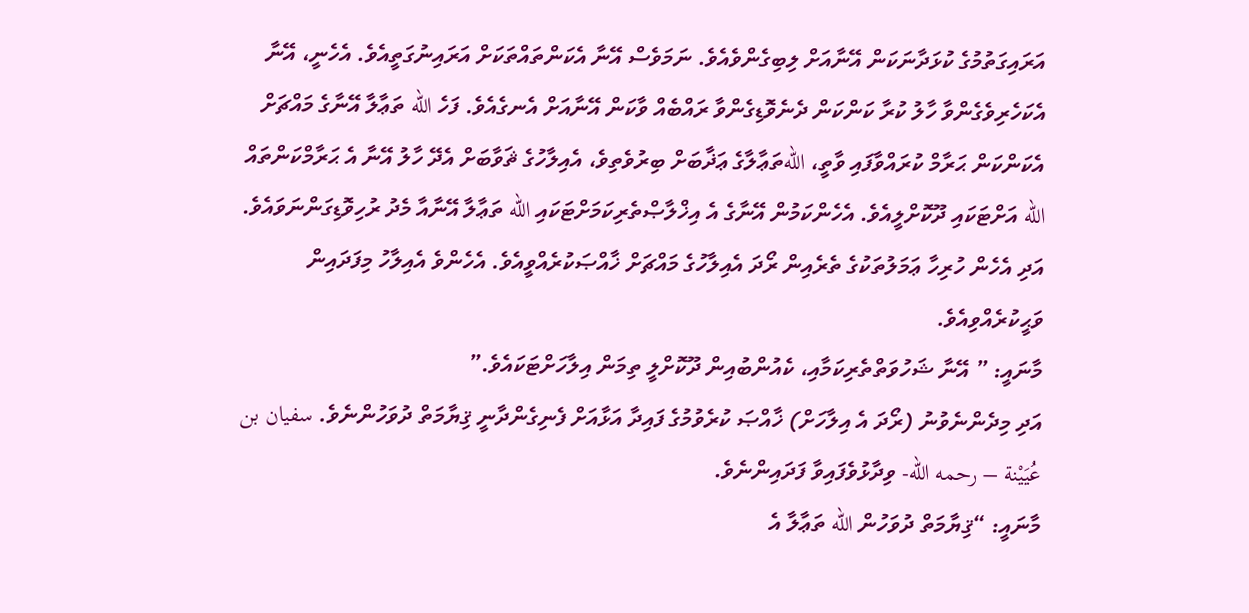އަރައިގަތުމުގެ ކުޅަދާނަކަން އޭނާއަށް ލިބިގެންވެއެވެ. ނަމަވެސް އޭނާ އެކަންތައްތަކަށް އަރައިނުގަތީއެވެ. އެހެނީ، އޭނާ އެކަހެރިވެގެންވާ ހާލު ކުރާ ކަންކަން ދެނެވޮޑިގެންވާ ރައްބެއް ވާކަން އޭނާއަށް އެނގެއެވެ. ފަހެ الله ތަޢާލާ އޭނާގެ މައްޗަށް އެކަންކަން ޙަރާމް ކުރައްވާފައި ވާތީ، اللهތަޢާލާގެ ޢަޛާބަށް ބިރުވެތިވެ، އެއިލާހުގެ ޘަވާބަށް އެދޭ ހާލު އޭނާ އެ ޙަރާމްކަންތައް الله އަށްޓަކައި ދޫކޮށްލީއެވެ. އެހެންކަމުން އޭނާގެ އެ އިޚްލާޞްތެރިކަމަށްޓަކައި الله ތަޢާލާ އޭނާއާ މެދު ރުހިވޮޑިގަންނަވައެވެ.  އަދި އެހެން ހުރިހާ ޢަމަލުތަކުގެ ތެރެއިން ރޯދަ އެއިލާހުގެ މައްޗަށް ޚާއްޞަކުރެއްވީއެވެ. އެހެންވެ އެއިލާހު މިފަދައިން ވަޙީކުރެއްވިއެވެ.
މާނައީ: ” އޭނާ ޝަހުވަތްތެރިކަމާއި، ކެއުންބުއިން ދޫކޮށްލީ ތިމަން އިލާހަށްޓަކައެވެ.”
އަދި މިދެންނެވުނު (ރޯދަ އެ އިލާހަށް) ޚާއްޞަ ކުރެވުމުގެ ފައިދާ އަޅާއަށް ފެނިގެންދާނީ ޤިޔާމަތް ދުވަހުންނެވެ. سفيان بن عُيَيْنة – رحمه الله- ވިދާޅުވެފައިވާ ފަދައިންނެވެ.
މާނައީ: “ޤިޔާމަތް ދުވަހުން الله ތަޢާލާ އެ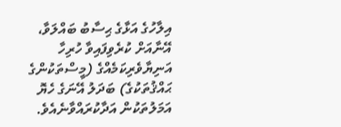އިލާހުގެ އަޅާގެ ޙިސާބު ބައްލަވާ، އޭނާއަށް ކުރެވިފައިވާ ހުރިހާ އަނިޔާވެރިކަމެއްގެ (މީސްތަކުންގެ ޙައްޤުތަކުގެ) ބަދަލު އޭނަގެ ހެޔޮ އަމަލުތަކުން އަދާކުރައްވާނެއެވެ.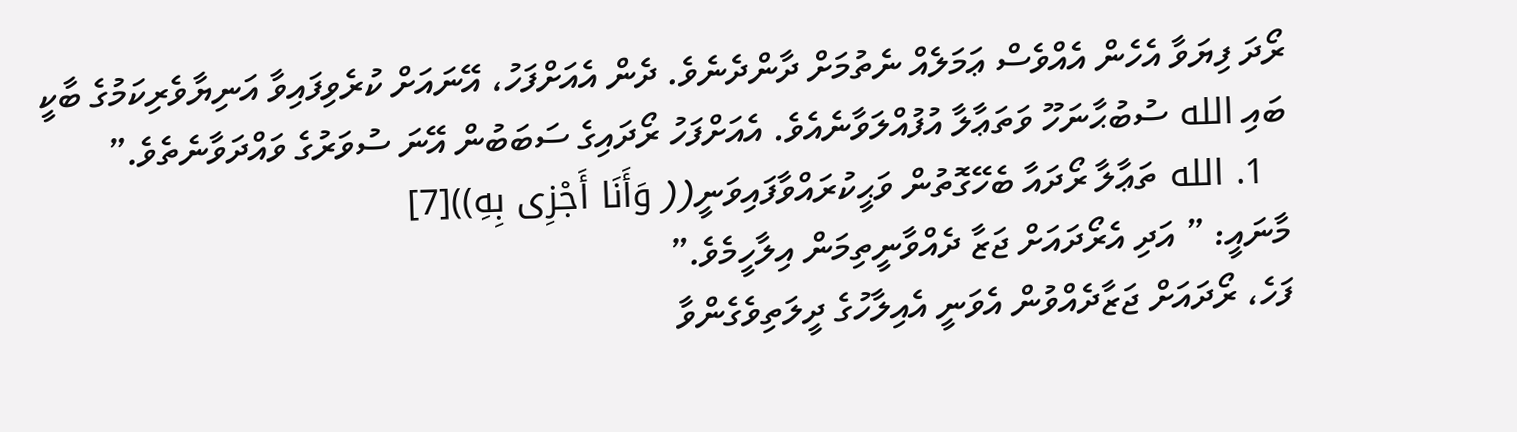ރޯދަ ފިޔަވާ އެހެން އެއްވެސް ޢަމަލެއް ނެތުމަށް ދާންދެނެވެ. ދެން އެއަށްފަހު، އޭނައަށް ކުރެވިފައިވާ އަނިޔާވެރިކަމުގެ ބާކީ ބައި الله ސުބުޙާނަހޫ ވަތަޢާލާ އުފުއްލަވާނެއެވެ. އެއަށްފަހު ރޯދައިގެ ސަބަބުން އޭނަ ސުވަރުގެ ވައްދަވާނެތެވެ.”
  1. الله ތަޢާލާ ރޯދައާ ބެހޭގޮތުން ވަޙީކުރައްވާފައިވަނީ(( وَأَنَا أَجْزِى بِهِ))[7]
މާނައީ: ” އަދި އެރޯދައަށް ޖަޒާ ދެއްވާނީތިމަން އިލާހީމެވެ.”
ފަހެ، ރޯދައަށް ޖަޒާދެއްވުން އެވަނީ އެއިލާހުގެ ދީލަތިވެގެންވާ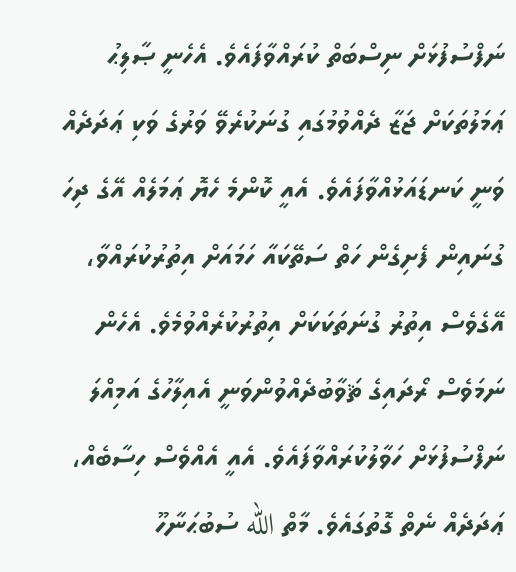ނަފްސުފުޅަށް ނިސްބަތް ކުރައްވާފައެވެ. އެހެނީ ޞާލިޙު ޢަމަލުތަކަށް ޖަޒާ ދެއްވުމުގައި ގުނަކުރެވޭ ވަރުގެ ވަކި ޢަދަދެއް ވަނީ ކަނޑައަޅުއްވާފައެވެ. އެއީ ކޮންމެ ހެޔޮ ޢަމަލެއް އޭގެ ދިހަ ގުނައިން ފެށިގެން ހަތް ސަތޭކައާ ހަމައަށް އިތުރުކުރައްވާ، އޭގެވެސް އިތުރު ގުނަތަކަކަށް އިތުރުކުރެއްވުމެވެ. އެހެން ނަމަވެސް ރޯދައިގެ ޘަވާބުދެއްވުންވަނީ އެއިލާހުގެ އަމިއްލަ ނަފްސުފުޅަށް ހަވާލުކުރައްވާފައެވެ. އެއީ އެއްވެސް ހިސާބެއް، ޢަދަދެއް ނެތް ގޮތުގައެވެ. މާތް الله ސުބުޙަނާހޫ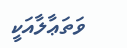ވަތަޢާލާއަކީ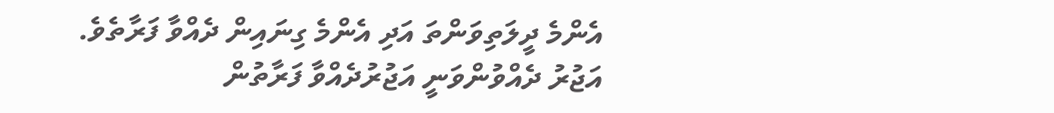އެންމެ ދީލަތިވަންތަ އަދި އެންމެ ގިނައިން ދެއްވާ ފަރާތެވެ.
އަޖުރު ދެއްވުންވަނީ އަޖުރުދެއްވާ ފަރާތުން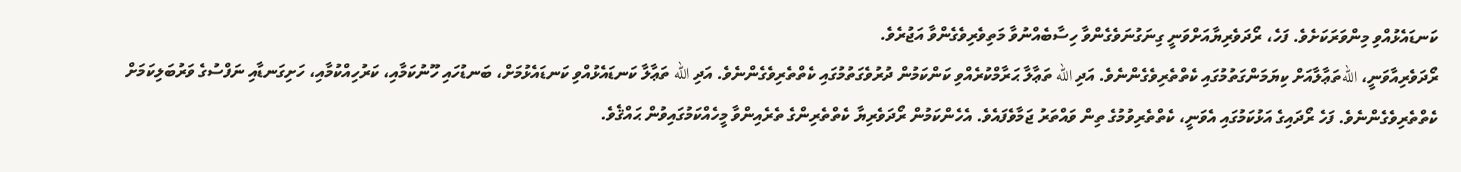ކަނޑައެޅުއްވި މިންވަރަކަށެވެ. ފަހެ، ރޯދަވެރިޔާއަށްވަނީ ގިނަގުނަވެގެންވާ ހިސާބެއްނުވާ މަތިވެރިވެގެންވާ އަޖުރެވެ.
ރޯދަވެރިއާވަނީ، اللهތަޢާލާއަށް ކިޔަމަންގަތުމުގައި ކެތްތެރިވެގެންނެވެ. އަދި الله ތަޢާލާ ޙަރާމްކުރެއްވި ކަންކަމުން ދުރުވެގަތުމުގައި ކެތްތެރިވެގެންނެވެ. އަދި الله ތަޢާލާ ކަނޑައެޅުއްވި ކަނޑައެޅުމަށް، ބަނޑުހައި ހޫނުކަމާއި، ކަރުހިއްކުމާއި، ހަށިގަނޑާއި ނަފްސުގެ ވަރުބަލިކަމަށް ކެތްތެރިވެގެންނެވެ. ފަހެ ރޯދައިގެ އަޅުކަމުގައި އެވަނީ، ކެތްތެރިވުމުގެ ތިން ވައްތަރު ޖަމާވެފައެވެ. އެހެންކަމުން ރޯދަވެރިޔާ ކެތްތެރިންގެ ތެރެއިންވާ މީހެއްކަމުގައިވުން ޙައްޤެވެ.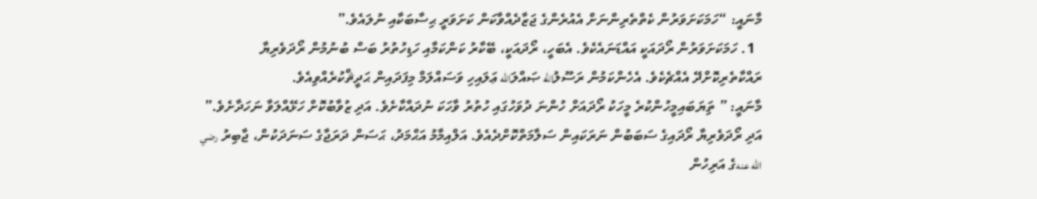މާނައީ: “ހަމަކަށަވަރުން ކެތްތެރިންނަށް އެއުރެންގެ ޖަޒާދެއްވާކަން ކަށަވަރީ ޙިސާބަކާއި ނުލައެވެ.”
  1. ހަމަކަށަވަރުން ރޯދައަކީ އައްޑަނައެކެވެ. އެބަހީ، ރޯދައަކީ، ބޭކާރު ކަންކަމާއި ހަޑިހުތުރު ބަސް ބުނުމުން ރޯދަވެރިޔާ ރައްކާތެރިކޮށްދޭ އެއްޗެކެވެ. އެހެންކަމުން ރަސޫލުالله ޞައްލަالله ޢަލައިހި ވަސައްލަމް މިފަދައިން ޙަދީޘްކުރެއްވިއެވެ.
މާނައީ: ” ތިަޔަބައިމީހުންކުރެ މީހަކު ރޯދައަށް ހުންނަ ދުވަހުގައި ހުތުރު ވާހަކަ ނުދައްކާށެވެ. އަދި ޒުވާބުކޮށް ހަޅޭއްލަވާ ނަހަދާށެވެ.”
އަދި ރޯދަވެރިޔާ ރޯދައިގެ ސަބަބުން ނަރަކައިން ސަލާމަތްކޮށްދެއެވެ. އަލްއިމާމު އަޙްމަދު، ޙަސަން ދަރަޖާގެ ސަނަދަކުން، ޖާބިރު رضي الله عنهގެ އަރިހުން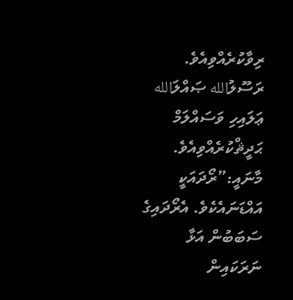ރިވާކުރެއްވިއެވެ. ރަސޫލުالله ޞައްލަالله ޢަލައިހި ވަސައްލަމް ޙަދީޘްކުރެއްވިއެވެ.
މާނައީ:”ރޯދައަކީ އައްޑަނައެކެވެ. އެރޯދައިގެ ސަބަބުން އަޅާ ނަރަކައިން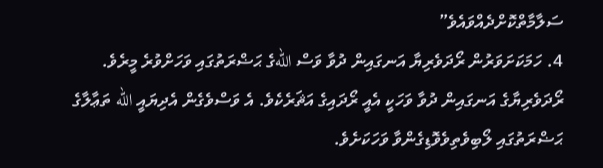ސަލާމާތްކޮށްދެއްވައެވެ”
4. ހަމަކަށަވަރުން ރޯދަވެރިޔާ އަނގައިން ދުވާ ވަސް اللهގެ ޙަޟްރަތުގައި ވަހަށްވުރެ މީރެވެ. ރޯދަވެރިޔާގެ އަނގައިން ދުވާ ވަހަކީ އެއީ ރޯދައިގެ އަޘަރެކެވެ. އެ ވަސްވެގެން އެދިޔައީ الله ތަޢާލާގެ ޙަޟްރަތުގައި ލޯބިވެތިވެވޮޑިގެންވާ ވަހަކަށެވެ.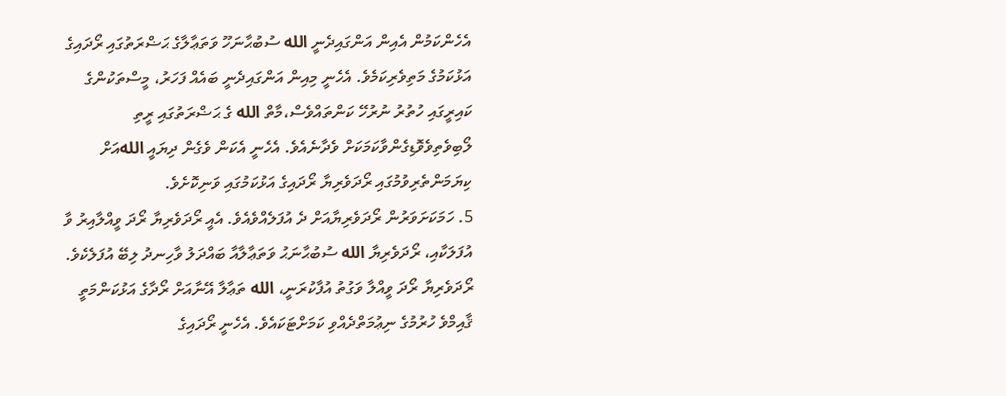އެހެންކަމުން އެއިން އަންގައިދެނީ الله ސުބުޙާނަހޫ ވަތަޢާލާގެ ޙަޟްރަތުގައި ރޯދައިގެ އަޅުކަމުގެ މަތިވެރިކަމެވެ. އެހެނީ މިއިން އަންގައިދެނީ ބައެއް ފަހަރު، މީސްތަކުންގެ ކައިރީގައި ހުތުރު ނުރުހޭ ކަންތައްވެސް،މާތް الله ގެ ޙަޟްރަތުގައި ރީތި ލޯބިވެތިވެވޮޑިގެންވާކަމަކަށް ވެދާނެއެވެ. އެހެނީ އެކަން ވެގެން ދިޔައީ اللهއަށް ކިޔަމަންތެރިވުމުގައި ރޯދަވެރިޔާ ރޯދައިގެ އަޅުކަމުގައި ވަނިކޮށެވެ.
5. ހަމަކަށަވަރުން ރޯދަވެރިޔާއަށް ދެ އުފަލެއްވެއެވެ. އެއީ ރޯދަވެރިޔާ ރޯދަ ވީއްލާއިރު ވާ އުފަލަކާއި، ރޯދަވެރިޔާ الله ސުބުޙާނަޙު ވަތަޢާލާއާ ބައްދަލު ވާހިނދު ލިބޭ އުފަލެކެވެ. ރޯދަވެރިޔާ ރޯދަ ވީއްލާ ވަގުތު އުފާކުރަނީ، الله ތަޢާލާ އޭނާއަށް ރޯދާގެ އަޅުކަންމަތީ ޤާއިމްވެ ހުރުމުގެ ނިޢުމަތްދެއްވި ކަމަށްޓަކައެވެ. އެހެނީ ރޯދައިގެ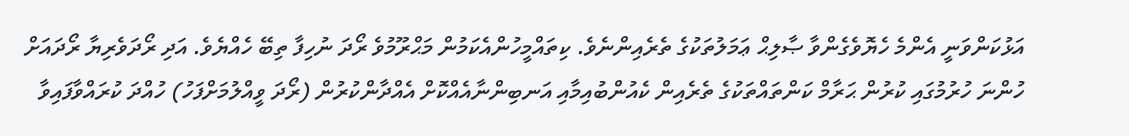އަޅުކަންވަނީ އެންމެ ހެޔޮވެގެންވާ ޞާލިޙް ޢަމަލުތަކުގެ ތެރެއިންނެވެ. ކިތައްމީހުންއެކަމުން މަޙްރޫމުވެ ރޯދަ ނުހިފާ ތިބޭ ހެއްޔެވެ. އަދި ރޯދަވެރިޔާ ރޯދައަށް ހުންނަ ހުރުމުގައި ކުރުން ޙަރާމް ކަންތައްތަކުގެ ތެރެއިން ކެއުންބުއިމާއި އަނބިންނާއެއްކޮށް އެއްދާންކުރުން (ރޯދަ ވީއްލުމަށްފަހު) ހުއްދަ ކުރައްވާފައިވާ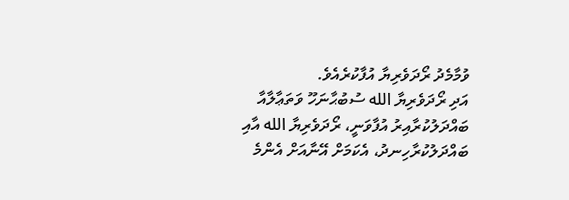ވުމާމެދު ރޯދަވެރިޔާ އުފާކުރެއެވެ.
އަދި ރޯދަވެރިޔާ الله ސުބުޙާނަހޫ ވަތަޢާލާއާ ބައްދަލުކުރާއިރު އުފާވަނީ، ރޯދަވެރިޔާ الله އާއި ބައްދަލުކުރާހިނދު، އެކަމަށް އޭނާއަށް އެންމެ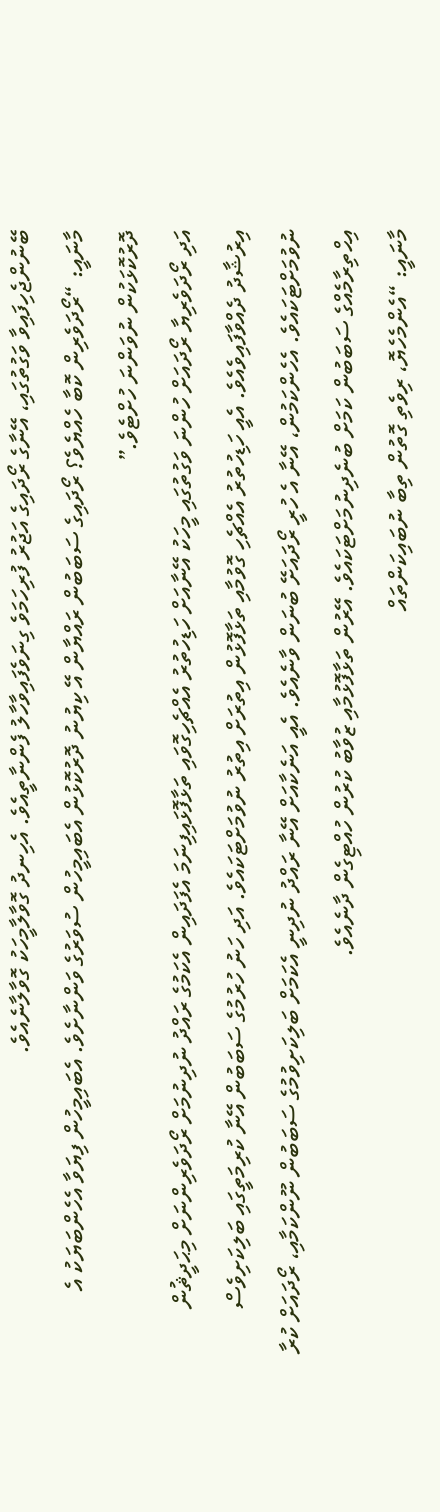ބޭނުންޖެހިފައިވާ ވަގުތުގައި، އޭނާގެ ރޯދައިގެ އަޖުރު ފުރިހަމަވެ ގިނަވެފައިވާހާލު ފެންނާތީއެވެ. އެހިނދު ގޮވާލާމީހަކު ގޮވާލާނެއެވެ.
މާނައީ: “ރޯދަވެރިން ކޮބާ ހެއްޔެވެ؟ ރޯދައިގެ ސަބަބުން ރައްޔާން އޭ ކިޔުނު ދޮރުކޮޅުން އެބައިމީހުން ސުވަރުގެ ވަންނާށެވެ. އެބައިމީހުން ފިޔަވާ އެހެންބަޔަކު އެ ދޮރުކޮޅަކުން ނުވަންނަ ހުށްޓެވެ.”
އަދި ރޯދަވެރިޔާ ރޯދައަށް ހުންނަ ވަގުތުގައި މީހަކު އޭނާއަށް ހަޑިހުތުރު އެއްޗެހިގޮވައި ތަޅާފޮޅައިފިނަމަ އެފަދައިން އެކަމުގެ ރައްދު ނުދިނުމަށް ރޯދަވެރިންނަށް މިޙަދީޘުން އިރުޝާދު ދެއްވާފައިވެއެވެ. އެއީ ހަޑިހުތުރު އެއްޗެހި ގޮވުމާއި ތަޅާފޮޅުން އިތުރަށް އިތުރު ނުވުމަށްޓަކައެވެ. އަދި ހަނު ހުރުމުގެ ސަބަބުން އޭނާ ކުރިމަތީގައި ބަލިކަށިވެސް ނުވުމަށްޓަކައެވެ. އެހެންކަމުން، އޭނާ އެ ހުރީ ރޯދައަށޭ ބުނަން ވާނެއެވެ. އެއީ އަނެކާއަށް އޭނާ ރައްދު ނުދިނީ އެކަމަށް ބަލިކަށިވުމުގެ ސަބަބުން ނޫންކަމާއި، ރޯދައަށް ކުރާ އިޙްތިރާމެއްގެ ސަބަބުން ކަމަށް ބުނެދިނުމަށްޓަކައެވެ. އޭރުން ތަޅާފޮޅުމާއި ޒުވާބު ކުރުން ހުއްޓިގެން ދާނެއެވެ.
މާނައީ: “އެންމެހެޔޮ، ރިވެތި ގޮތުން ތިބާ ނުބައިކަންތައް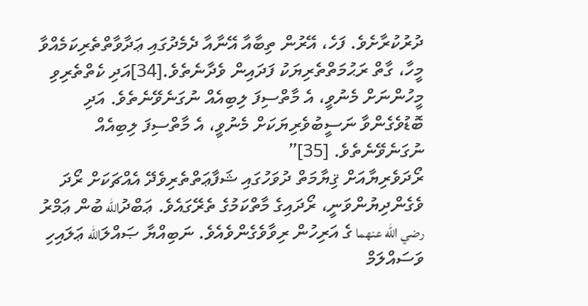ދުރުކުރާށެވެ. ފަހެ، އޭރުން ތިބާއާ އޭނާއާ ދެމެދުގައި ޢަދާވާތްތެރިކަމެއްވާ މީހާ، ގާތް ރަޙުމަތްތެރިޔަކު ފަދައިން ވެދާނެތެވެ.[34]އަދި ކެތްތެރިވި މީހުންނަށް މެނުވީ، އެ މާތްސިފަ ލިބިއެއް ނުގަނެވޭނެތެވެ. އަދި ބޮޑުވެގެންވާ ނަސީބުވެރިޔަކަށް މެނުވީ، އެ މާތްސިފަ ލިބިއެއް ނުގަނެވޭނެތެވެ. [35]”
ރޯދަވެރިޔާއަށް ޤިޔާމަތް ދުވަހުގައި ޝަފާޢަތްތެރިވެދޭ އެއްޗަކަށް ރޯދަ ވެގެންދިޔުންވަނީ، ރޯދައިގެ މާތްކަމުގެ ތެރޭގައެވެ. ޢަބްދުالله ބުން ޢަމްރު رضي الله عنهما ގެ އަރިހުން ރިވާވެގެންވެއެވެ. ނަބިއްޔާ ޞައްލަالله ޢަލައިހި ވަސައްލަމް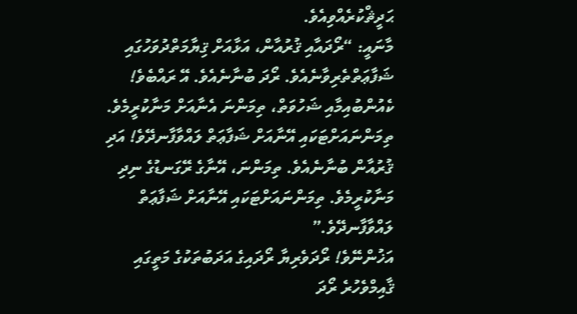ޙަދީޘްކުރެއްވިއެވެ.
މާނައީ: “ރޯދައާއި ޤުރުއާން، އަޅާއަށް ޤިޔާމަތްދުވަހުގައި ޝަފާޢަތްތެރިވާނެއެވެ. ރޯދަ ބުނާނެއެވެ. އޭ ރައްބެވެ! ކެއުންބުއިމާއި ޝަހުވަތް، ތިމަންނަ އެނާއަށް މަނާކުރީމެވެ. ތިމަންނައަށްޓަކައި އޭނާއަށް ޝަފާޢަތް ލައްވާފާނދޭވެ! އަދި ޤުރުއާން ބުނާނެއެވެ. ތިމަންނަ، އޭނާގެ ރޭގަނޑުގެ ނިދި މަނާކުރީމެވެ. ތިމަންނައަށްޓަކައި އޭނާއަށް ޝަފާޢަތް ލައްވާފާނދޭވެ.”
އަޚުންނޭވެ! ރޯދަވެރިޔާ ރޯދައިގެ އަދަބުތަކުގެ މަތީގައި ޤާއިމްވެހުރެ ރޯދަ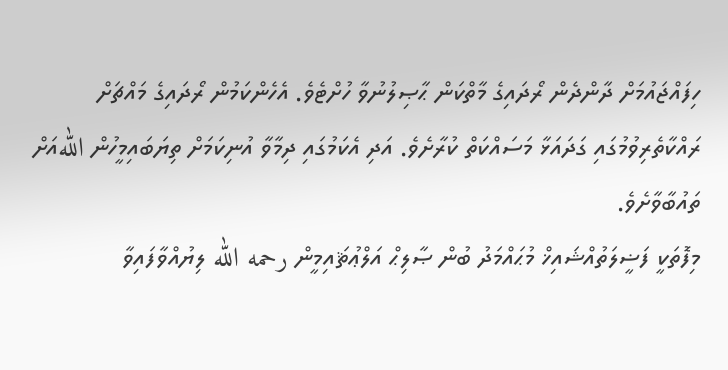ހިފައްޖައުމަށް ދާންދެން ރޯދައިގެ މާތްކަން ޙާޞިލުނުވާ ހުށްޓެވެ. އެހެންކަމުން ރޯދައިގެ މައްޗަށް ރައްކާތެރިވުމުގައި ގަދައަޅާ މަސައްކަތް ކުރާށެވެ. އަދި އެކަމުގައި ދިމާވާ އުނިކަމަށް ތިޔަބައިމީހުން اللهއަށް ތައުބާވާށެވެ.
މިފޮތަކީ ފަޟީލަތުއްޝައިޚް މުޙައްމަދު ބުން ޞާލިޙް އަލްޢުޘައިމީން رحمه الله ލިޔުއްވާފައިވާ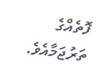ފޮތެއްގެ ތަރުޖަމާއެވެ.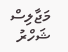މަޖާލިސް ޝަހްރު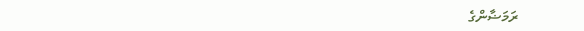ރަމަޟާންގެ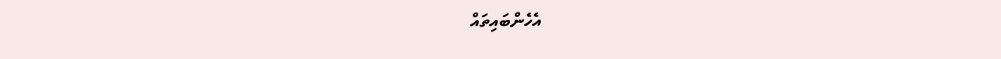އެހެންބައިތައް